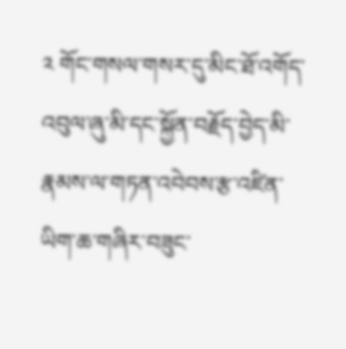༢ གོང་གསལ་གསར་དུ་མིང་ཐོ་འགོད་འབུལ་ཞུ་མི་དང་སྐྱོན་བརྗོད་བྱེད་མི་རྣམས་ལ་གཏན་འབེབས་རྩ་འཛིན་ཡིག་ཆ་གཞིར་བཟུང་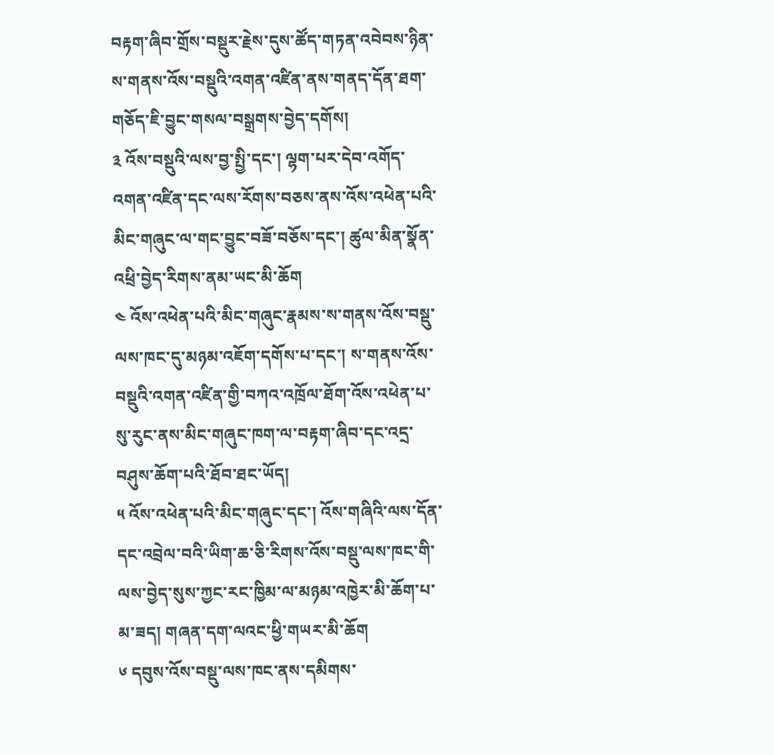བརྟག་ཞིབ་གྲོས་བསྡུར་རྗེས་དུས་ཚོད་གཏན་འབེབས་ཉིན་ས་གནས་འོས་བསྡུའི་འགན་འཛིན་ནས་གནད་དོན་ཐག་གཅོད་ཇི་བྱུང་གསལ་བསྒྲགས་བྱེད་དགོས།
༣ འོས་བསྡུའི་ལས་བྱ་སྤྱི་དང་། ལྷག་པར་དེབ་འགོད་འགན་འཛིན་དང་ལས་རོགས་བཅས་ནས་འོས་འཕེན་པའི་མིང་གཞུང་ལ་གང་བྱུང་བཟོ་བཅོས་དང་། ཚུལ་མིན་སྣོན་འཕྲི་བྱེད་རིགས་ནམ་ཡང་མི་ཆོག
༤ འོས་འཕེན་པའི་མིང་གཞུང་རྣམས་ས་གནས་འོས་བསྡུ་ལས་ཁང་དུ་མཉམ་འཇོག་དགོས་པ་དང་། ས་གནས་འོས་བསྡུའི་འགན་འཛིན་གྱི་བཀའ་འཁྲོལ་ཐོག་འོས་འཕེན་པ་སུ་རུང་ནས་མིང་གཞུང་ཁག་ལ་བརྟག་ཞིབ་དང་འདྲ་བཤུས་ཆོག་པའི་ཐོབ་ཐང་ཡོད།
༥ འོས་འཕེན་པའི་མིང་གཞུང་དང་། འོས་གཞིའི་ལས་དོན་དང་འབྲེལ་བའི་ཡིག་ཆ་ཅི་རིགས་འོས་བསྡུ་ལས་ཁང་གི་ལས་བྱེད་སུས་ཀྱང་རང་ཁྱིམ་ལ་མཉམ་འཁྱེར་མི་ཆོག་པ་མ་ཟད། གཞན་དག་ལའང་ཕྱི་གཡར་མི་ཆོག
༦ དབུས་འོས་བསྡུ་ལས་ཁང་ནས་དམིགས་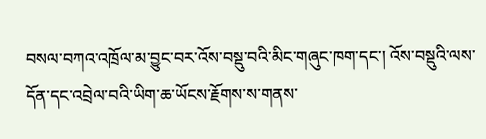བསལ་བཀའ་འཁྲོལ་མ་བྱུང་བར་འོས་བསྡུ་བའི་མིང་གཞུང་ཁག་དང་། འོས་བསྡུའི་ལས་དོན་དང་འབྲེལ་བའི་ཡིག་ཆ་ཡོངས་རྗོགས་ས་གནས་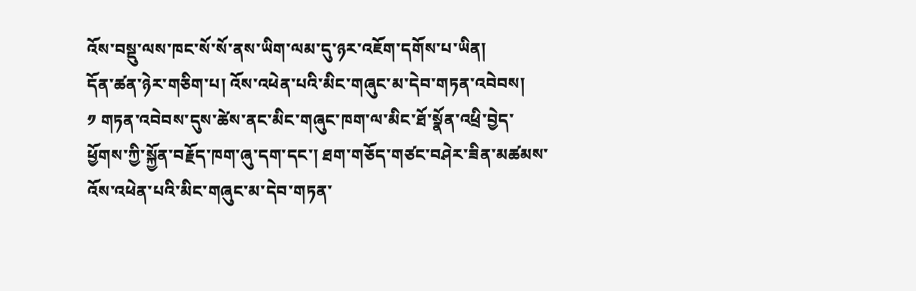འོས་བསྡུ་ལས་ཁང་སོ་སོ་ནས་ཡིག་ལམ་དུ་ཉར་འཇོག་དགོས་པ་ཡིན།
དོན་ཚན་ཉེར་གཅིག་པ། འོས་འཕེན་པའི་མིང་གཞུང་མ་དེབ་གཏན་འབེབས།
༡ གཏན་འབེབས་དུས་ཚེས་ནང་མིང་གཞུང་ཁག་ལ་མིང་ཐོ་སྣོན་འཕྲི་བྱེད་ཕྱོགས་ཀྱི་སྐྱོན་བརྗོད་ཁག་ཞུ་དག་དང་། ཐག་གཅོད་གཙང་བཤེར་ཟིན་མཚམས་འོས་འཕེན་པའི་མིང་གཞུང་མ་དེབ་གཏན་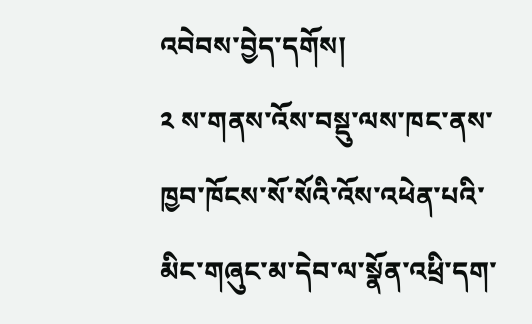འབེབས་བྱེད་དགོས།
༢ ས་གནས་འོས་བསྡུ་ལས་ཁང་ནས་ཁྱབ་ཁོངས་སོ་སོའི་འོས་འཕེན་པའི་མིང་གཞུང་མ་དེབ་ལ་སྣོན་འཕྲི་དག་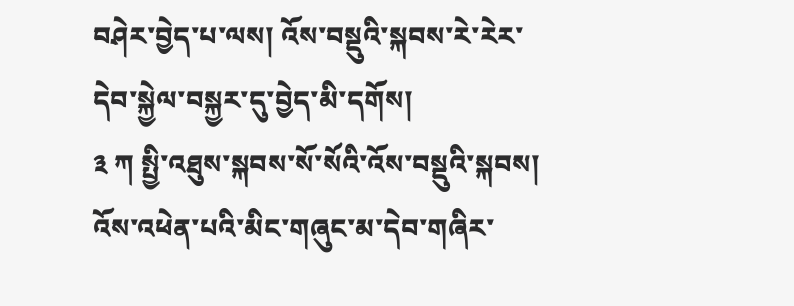བཤེར་བྱེད་པ་ལས། འོས་བསྡུའི་སྐབས་རེ་རེར་དེབ་སྐྱེལ་བསྐྱར་དུ་བྱེད་མི་དགོས།
༣ ཀ སྤྱི་འཐུས་སྐབས་སོ་སོའི་འོས་བསྡུའི་སྐབས། འོས་འཕེན་པའི་མིང་གཞུང་མ་དེབ་གཞིར་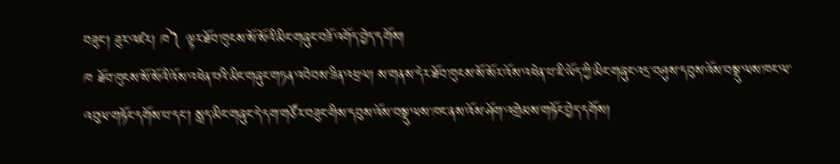བཟུང་། ཟུར་འཛར། ཁ༽ ལྟར་ཐོབ་ཁུངས་སོ་སོའི་མིང་གཞུང་བཟོ་འགོད་བྱེད་དགོས།
ཁ ཐོབ་ཁུངས་སོ་སོའི་འོས་འཕེན་པའི་མིང་གཞུང་གཏན་འབེབས་ཟིན་འཕྲལ། ས་གནས་དེར་ཐོབ་ཁུངས་སོ་སོར་འོས་འཕེན་པ་ཇི་ཡོད་ཀྱི་མིང་གཞུང་འདྲ་བཤུས་དབུས་འོས་བསྡུ་ལས་ཁང་ལ་འབུལ་གཏོང་དགོས་པ་དང་། སླད་མིང་གཞུང་དེ་དག་གཙོར་བཟུང་གིས་དབུས་འོས་བསྡུ་ལས་ཁང་ནས་འོས་ཤོག་འགྲེམས་གཏོང་བྱེད་དགོས།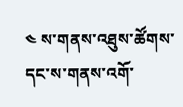༤ ས་གནས་འཐུས་ཚོགས་དང་ས་གནས་འགོ་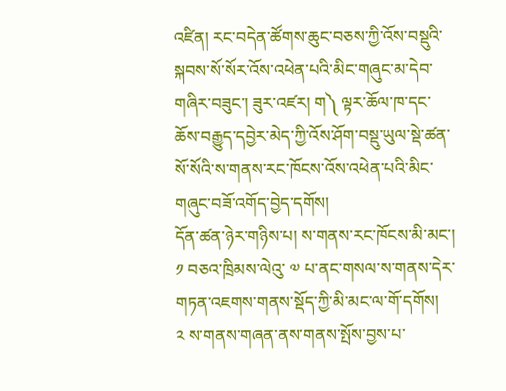འཛིན། རང་བདེན་ཚོགས་ཆུང་བཅས་ཀྱི་འོས་བསྡུའི་སྐབས་སོ་སོར་འོས་འཕེན་པའི་མིང་གཞུང་མ་དེབ་གཞིར་བཟུང་། ཟུར་འཛར། ག༽ ལྟར་ཆོལ་ཁ་དང་ཆོས་བརྒྱུད་དབྱེར་མེད་ཀྱི་འོས་ཤོག་བསྡུ་ཡུལ་སྡེ་ཚན་སོ་སོའི་ས་གནས་རང་ཁོངས་འོས་འཕེན་པའི་མིང་གཞུང་བཟོ་འགོད་བྱེད་དགོས།
དོན་ཚན་ཉེར་གཉིས་པ། ས་གནས་རང་ཁོངས་མི་མང་།
༡ བཅའ་ཁྲིམས་ལེའུ་ ༧ པ་ནང་གསལ་ས་གནས་དེར་གཏན་འཇགས་གནས་སྡོད་ཀྱི་མི་མང་ལ་གོ་དགོས།
༢ ས་གནས་གཞན་ནས་གནས་སྤོས་བྱས་པ་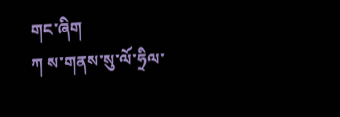གང་ཞིག
ཀ ས་གནས་སུ་ལོ་ཧྲིལ་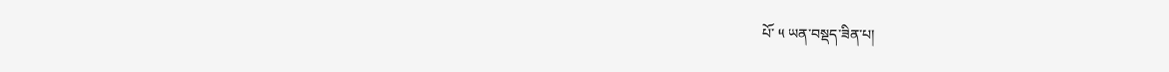པོ་ ༥ ཡན་བསྡད་ཟིན་པ།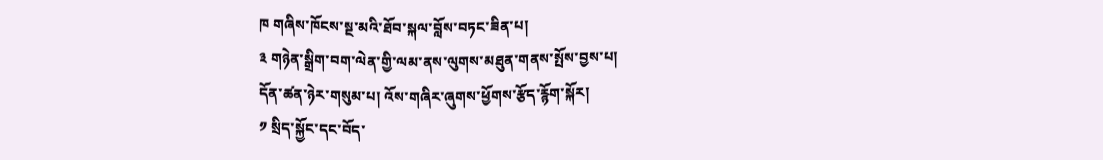ཁ གཞིས་ཁོངས་སྔ་མའི་ཐོབ་སྐལ་བློས་བཏང་ཟིན་པ།
༣ གཉེན་སྒྲིག་བག་ལེན་གྱི་ལམ་ནས་ལུགས་མཐུན་གནས་སྤོས་བྱས་པ།
དོན་ཚན་ཉེར་གསུམ་པ། འོས་གཞིར་ཞུགས་ཕྱོགས་རྩོད་རྙོག་སྐོར།
༡ སྲིད་སྐྱོང་དང་བོད་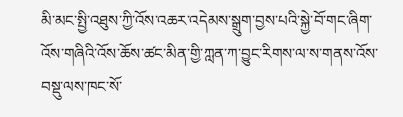མི་མང་སྤྱི་འཐུས་ཀྱི་འོས་འཆར་འདེམས་སྒྲུག་བྱས་པའི་སྐྱེ་བོ་གང་ཞིག་འོས་གཞིའི་འོས་ཆོས་ཚང་མིན་གྱི་ཀླན་ཀ་བྱུང་རིགས་ལ་ས་གནས་འོས་བསྡུ་ལས་ཁང་སོ་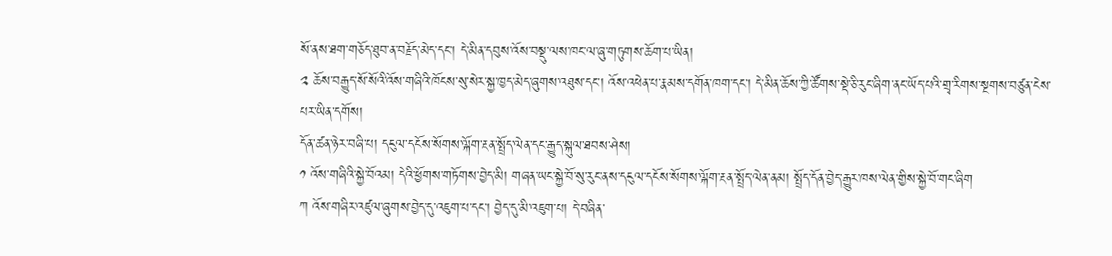སོ་ནས་ཐག་གཅོད་ཐུབ་ན་བརྗོད་མེད་དང་། དེ་མིན་དབུས་འོས་བསྡུ་ལས་ཁང་ལ་ཞུ་གཏུགས་ཆོག་པ་ཡིན།
༢ ཆོས་བརྒྱུད་སོ་སོའི་འོས་གཞིའི་ཁོངས་སུ་སེར་སྐྱ་ཁྱད་མེད་ཞུགས་འཐུས་དང་། འོས་འཕེན་པ་རྣམས་དགོན་ཁག་དང་། དེ་མིན་ཆོས་ཀྱི་ཚོགས་སྡེ་ཅི་རུང་ཞིག་ནང་ཡོད་པའི་གྲྭ་རིགས་སྔགས་བཙུན་ངེས་པར་ཡིན་དགོས།
དོན་ཚན་ཉེར་བཞི་པ། དངུལ་དངོས་སོགས་ལྐོག་རྔན་སྤྲོད་ལེན་དང་རྒྱུད་སྐུལ་ཐབས་ཤེས།
༡ འོས་གཞིའི་སྐྱེ་བོའམ། དེའི་ཕྱོགས་གཏོགས་བྱེད་མི། གཞན་ཡང་སྐྱེ་བོ་སུ་རུང་ནས་དངུལ་དངོས་སོགས་ལྐོག་རྔན་སྤྲོད་ལེན་ནམ། སྤྲོད་དོན་བྱེད་རྒྱུར་ཁས་ལེན་གྱིས་སྐྱེ་བོ་གང་ཞིག
ཀ འོས་གཞིར་འཛུལ་ཞུགས་བྱེད་དུ་འཇུག་པ་དང་། བྱེད་དུ་མི་འཇུག་པ། དེ་བཞིན་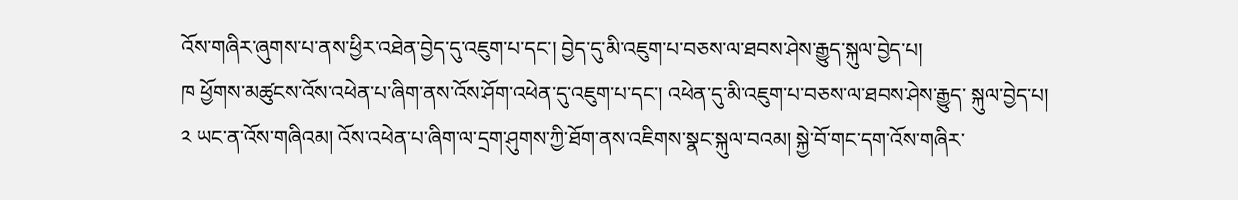འོས་གཞིར་ཞུགས་པ་ནས་ཕྱིར་འཐེན་བྱེད་དུ་འཇུག་པ་དང་། བྱེད་དུ་མི་འཇུག་པ་བཅས་ལ་ཐབས་ཤེས་རྒྱུད་སྐུལ་བྱེད་པ།
ཁ ཕྱོགས་མཚུངས་འོས་འཕེན་པ་ཞིག་ནས་འོས་ཤོག་འཕེན་དུ་འཇུག་པ་དང་། འཕེན་དུ་མི་འཇུག་པ་བཅས་ལ་ཐབས་ཤེས་རྒྱུད་ སྐུལ་བྱེད་པ།
༢ ཡང་ན་འོས་གཞིའམ། འོས་འཕེན་པ་ཞིག་ལ་དྲག་ཤུགས་ཀྱི་ཐོག་ནས་འཇིགས་སྣང་སྐུལ་བའམ། སྐྱེ་བོ་གང་དག་འོས་གཞིར་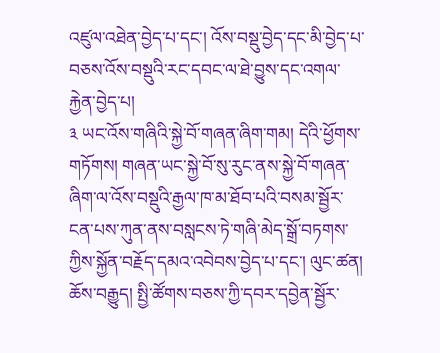འཛུལ་འཐེན་བྱེད་པ་དང་། འོས་བསྡུ་བྱེད་དང་མི་བྱེད་པ་བཅས་འོས་བསྡུའི་རང་དབང་ལ་ཐེ་བྱུས་དང་འགལ་རྐྱེན་བྱེད་པ།
༣ ཡང་འོས་གཞིའི་སྐྱེ་བོ་གཞན་ཞིག་གམ། དེའི་ཕྱོགས་གཏོགས། གཞན་ཡང་སྐྱེ་བོ་སུ་རུང་ནས་སྐྱེ་བོ་གཞན་ཞིག་ལ་འོས་བསྡུའི་རྒྱལ་ཁ་མ་ཐོབ་པའི་བསམ་སྦྱོར་ངན་པས་ཀུན་ནས་བསླངས་ཏེ་གཞི་མེད་སྒྲོ་བཏགས་ཀྱིས་སྐྱོན་བརྗོད་དམའ་འབེབས་བྱེད་པ་དང་། ལུང་ཚན། ཆོས་བརྒྱུད། སྤྱི་ཚོགས་བཅས་ཀྱི་དབར་དབྱེན་སྦྱོར་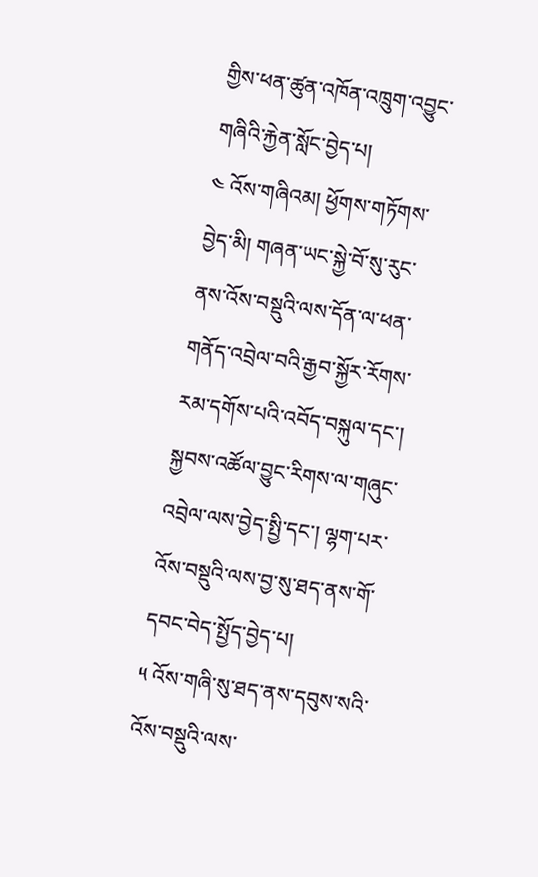གྱིས་ཕན་ཚུན་འཁོན་འཁྲུག་འབྱུང་གཞིའི་རྐྱེན་སློང་བྱེད་པ།
༤ འོས་གཞིའམ། ཕྱོགས་གཏོགས་བྱེད་མི། གཞན་ཡང་སྐྱེ་བོ་སུ་རུང་ནས་འོས་བསྡུའི་ལས་དོན་ལ་ཕན་གནོད་འབྲེལ་བའི་རྒྱབ་སྐྱོར་རོགས་རམ་དགོས་པའི་འབོད་བསྐུལ་དང་། སྐྱབས་འཚོལ་བྱུང་རིགས་ལ་གཞུང་འབྲེལ་ལས་བྱེད་སྤྱི་དང་། ལྷག་པར་འོས་བསྡུའི་ལས་བྱ་སུ་ཐད་ནས་གོ་དབང་བེད་སྤྱོད་བྱེད་པ།
༥ འོས་གཞི་སུ་ཐད་ནས་དབུས་སའི་འོས་བསྡུའི་ལས་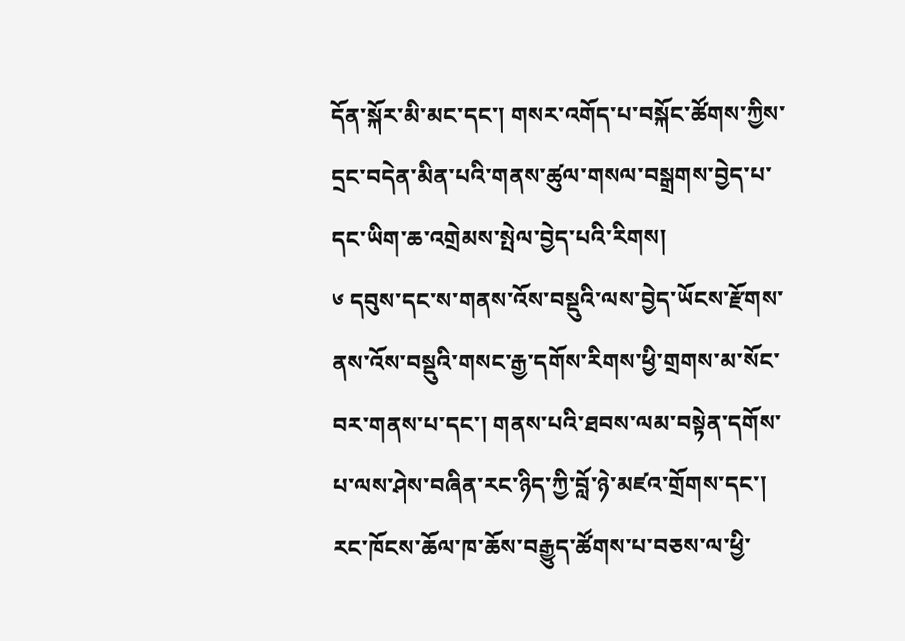དོན་སྐོར་མི་མང་དང་། གསར་འགོད་པ་བསྐོང་ཚོགས་ཀྱིས་དྲང་བདེན་མིན་པའི་གནས་ཚུལ་གསལ་བསྒྲགས་བྱེད་པ་དང་ཡིག་ཆ་འགྲེམས་སྤེལ་བྱེད་པའི་རིགས།
༦ དབུས་དང་ས་གནས་འོས་བསྡུའི་ལས་བྱེད་ཡོངས་རྫོགས་ནས་འོས་བསྡུའི་གསང་རྒྱ་དགོས་རིགས་ཕྱི་གྲགས་མ་སོང་བར་གནས་པ་དང་། གནས་པའི་ཐབས་ལམ་བསྟེན་དགོས་པ་ལས་ཤེས་བཞིན་རང་ཉིད་ཀྱི་བློ་ཉེ་མཛའ་གྲོགས་དང་། རང་ཁོངས་ཆོལ་ཁ་ཆོས་བརྒྱུད་ཚོགས་པ་བཅས་ལ་ཕྱི་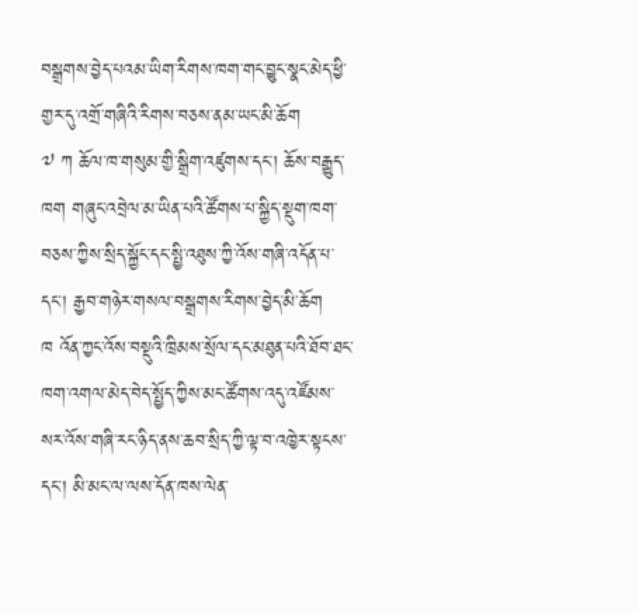བསྒྲགས་བྱེད་པའམ་ཡིག་རིགས་ཁག་གང་བྱུང་སྣང་མེད་ཕྱི་གྱར་དུ་འགྲོ་གཞིའི་རིགས་བཅས་ནམ་ཡང་མི་ཆོག
༧ ཀ ཆོལ་ཁ་གསུམ་གྱི་སྒྲིག་འཛུགས་དང་། ཆོས་བརྒྱུད་ཁག གཞུང་འབྲེལ་མ་ཡིན་པའི་ཚོགས་པ་སྐྱིད་སྡུག་ཁག་བཅས་ཀྱིས་སྲིད་སྐྱོང་དང་སྤྱི་འཐུས་ཀྱི་འོས་གཞི་འདོན་པ་དང་། རྒྱབ་གཉེར་གསལ་བསྒྲགས་རིགས་བྱེད་མི་ཆོག
ཁ འོན་ཀྱང་འོས་བསྡུའི་ཁྲིམས་སྲོལ་དང་མཐུན་པའི་ཐོབ་ཐང་ཁག་འགལ་མེད་བེད་སྤྱོད་ཀྱིས་མང་ཚོགས་འདུ་འཛོམས་སར་འོས་གཞི་རང་ཉིད་ནས་ཆབ་སྲིད་ཀྱི་ལྟ་བ་འཁྱེར་སྟངས་དང་། མི་མང་ལ་ལས་དོན་ཁས་ལེན་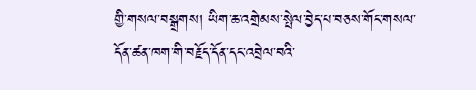གྱི་གསལ་བསྒྲགས། ཡིག་ཆ་འགྲེམས་སྤེལ་བྱེད་པ་བཅས་གོང་གསལ་དོན་ཚན་ཁག་གི་བརྗོད་དོན་དང་འབྲེལ་བའི་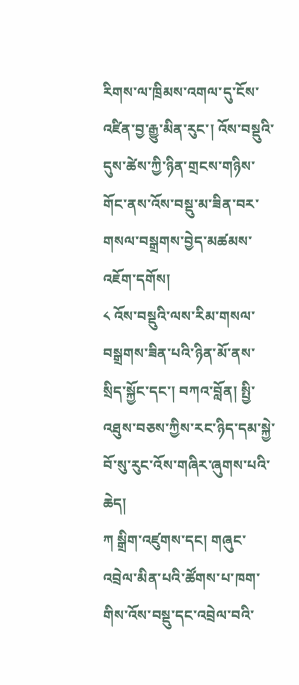རིགས་ལ་ཁྲིམས་འགལ་དུ་ངོས་འཛིན་བྱ་རྒྱུ་མིན་རུང་། འོས་བསྡུའི་དུས་ཚེས་ཀྱི་ཉིན་གྲངས་གཉིས་གོང་ནས་འོས་བསྡུ་མ་ཟིན་བར་གསལ་བསྒྲགས་བྱེད་མཚམས་འཇོག་དགོས།
༨ འོས་བསྡུའི་ལས་རིམ་གསལ་བསྒྲགས་ཟིན་པའི་ཉིན་མོ་ནས་སྲིད་སྐྱོང་དང་། བཀའ་བློན། སྤྱི་འཐུས་བཅས་ཀྱིས་རང་ཉིད་དམ་སྐྱེ་བོ་སུ་རུང་འོས་གཞིར་ཞུགས་པའི་ཆེད།
ཀ སྒྲིག་འཛུགས་དང། གཞུང་འབྲེལ་མིན་པའི་ཚོགས་པ་ཁག་གིས་འོས་བསྡུ་དང་འབྲེལ་བའི་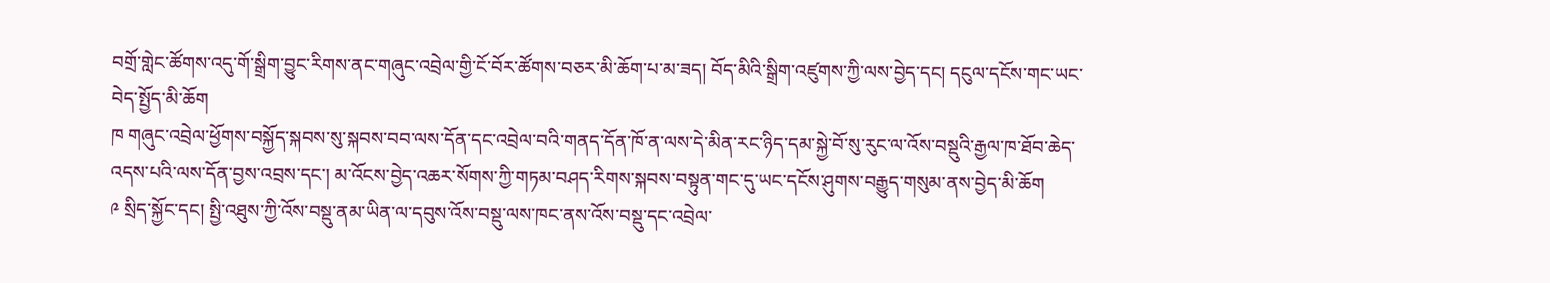བགྲོ་གླེང་ཚོགས་འདུ་གོ་སྒྲིག་བྱུང་རིགས་ནང་གཞུང་འབྲེལ་གྱི་ངོ་བོར་ཚོགས་བཅར་མི་ཆོག་པ་མ་ཟད། བོད་མིའི་སྒྲིག་འཛུགས་ཀྱི་ལས་བྱེད་དང། དངུལ་དངོས་གང་ཡང་བེད་སྤྱོད་མི་ཆོག
ཁ གཞུང་འབྲེལ་ཕྱོགས་བསྐྱོད་སྐབས་སུ་སྐབས་བབ་ལས་དོན་དང་འབྲེལ་བའི་གནད་དོན་ཁོ་ན་ལས་དེ་མིན་རང་ཉིད་དམ་སྐྱེ་བོ་སུ་རུང་ལ་འོས་བསྡུའི་རྒྱལ་ཁ་ཐོབ་ཆེད་འདས་པའི་ལས་དོན་བྱས་འབྲས་དང་། མ་འོངས་བྱེད་འཆར་སོགས་ཀྱི་གཏམ་བཤད་རིགས་སྐབས་བསྟུན་གང་དུ་ཡང་དངོས་ཤུགས་བརྒྱུད་གསུམ་ནས་བྱེད་མི་ཆོག
༩ སྲིད་སྐྱོང་དང། སྤྱི་འཐུས་ཀྱི་འོས་བསྡུ་ནམ་ཡིན་ལ་དབུས་འོས་བསྡུ་ལས་ཁང་ནས་འོས་བསྡུ་དང་འབྲེལ་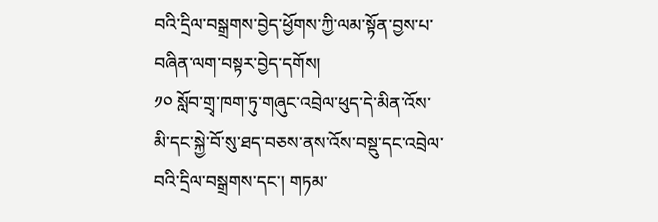བའི་དྲིལ་བསྒྲགས་བྱེད་ཕྱོགས་ཀྱི་ལམ་སྟོན་བྱས་པ་བཞིན་ལག་བསྟར་བྱེད་དགོས།
༡༠ སློབ་གྲྭ་ཁག་ཏུ་གཞུང་འབྲེལ་ཕུད་དེ་མིན་འོས་མི་དང་སྐྱེ་བོ་སུ་ཐད་བཅས་ནས་འོས་བསྡུ་དང་འབྲེལ་བའི་དྲིལ་བསྒྲགས་དང་། གཏམ་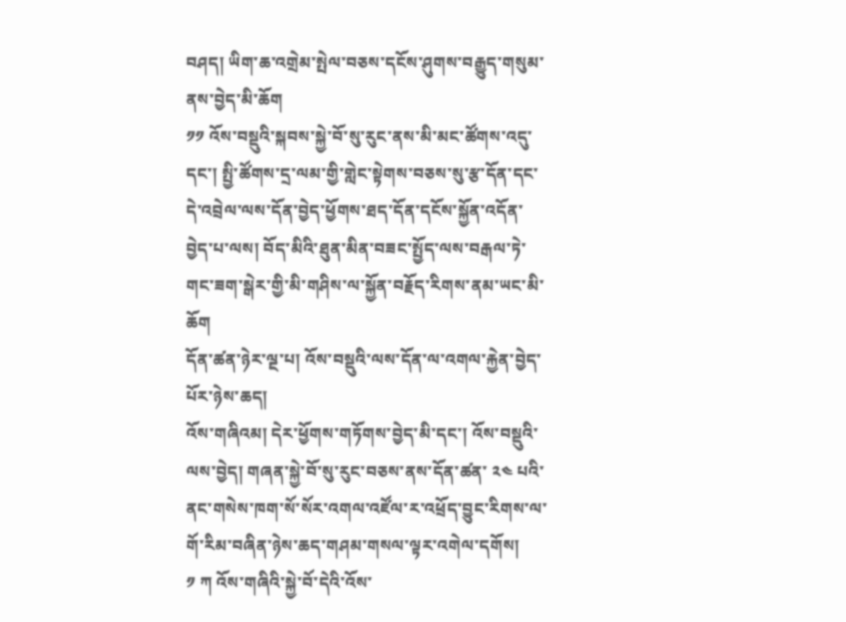བཤད། ཡིག་ཆ་འགྲེམ་སྤེལ་བཅས་དངོས་ཤུགས་བརྒྱུད་གསུམ་ནས་བྱེད་མི་ཆོག
༡༡ འོས་བསྡུའི་སྐབས་སྐྱེ་བོ་སུ་རུང་ནས་མི་མང་ཚོགས་འདུ་དང་། སྤྱི་ཚོགས་དྲ་ལམ་གྱི་གླེང་སྟེགས་བཅས་སུ་རྩ་དོན་དང་དེ་འབྲེལ་ལས་དོན་བྱེད་ཕྱོགས་ཐད་དོན་དངོས་སྐྱོན་འདོན་བྱེད་པ་ལས། བོད་མིའི་ཐུན་མིན་བཟང་སྤྱོད་ལས་བརྒལ་ཏེ་གང་ཟག་སྒེར་གྱི་མི་གཤིས་ལ་སྐྱོན་བརྗོད་རིགས་ནམ་ཡང་མི་ཆོག
དོན་ཚན་ཉེར་ལྔ་པ། འོས་བསྡུའི་ལས་དོན་ལ་འགལ་རྐྱེན་བྱེད་པོར་ཉེས་ཆད།
འོས་གཞིའམ། དེར་ཕྱོགས་གཏོགས་བྱེད་མི་དང་། འོས་བསྡུའི་ལས་བྱེད། གཞན་སྐྱེ་བོ་སུ་རུང་བཅས་ནས་དོན་ཚན་ ༢༤ པའི་ནང་གསེས་ཁག་སོ་སོར་འགལ་འཛོལ་ར་འཕྲོད་བྱུང་རིགས་ལ་གོ་རིམ་བཞིན་ཉེས་ཆད་གཤམ་གསལ་ལྟར་འགེལ་དགོས།
༡ ཀ འོས་གཞིའི་སྐྱེ་བོ་དེའི་འོས་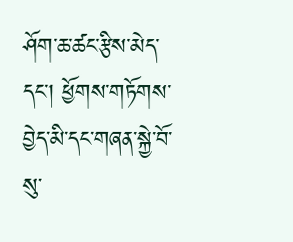ཤོག་ཆ་ཚང་རྩིས་མེད་དང་། ཕྱོགས་གཏོགས་བྱེད་མི་དང་གཞན་སྐྱེ་བོ་སུ་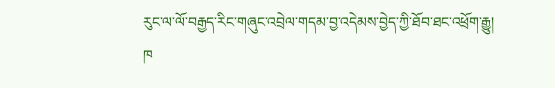རུང་ལ་ལོ་བརྒྱད་རིང་གཞུང་འབྲེལ་གདམ་བྱ་འདེམས་བྱེད་ཀྱི་ཐོབ་ཐང་འཕྲོག་རྒྱུ།
ཁ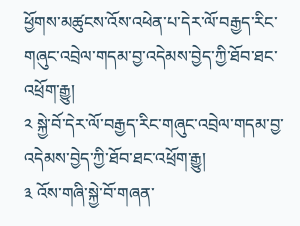ཕྱོགས་མཚུངས་འོས་འཕེན་པ་དེར་ལོ་བརྒྱད་རིང་གཞུང་འབྲེལ་གདམ་བྱ་འདེམས་བྱེད་ཀྱི་ཐོབ་ཐང་འཕྲོག་རྒྱུ།
༢ སྐྱེ་བོ་དེར་ལོ་བརྒྱད་རིང་གཞུང་འབྲེལ་གདམ་བྱ་འདེམས་བྱེད་ཀྱི་ཐོབ་ཐང་འཕྲོག་རྒྱུ།
༣ འོས་གཞི་སྐྱེ་བོ་གཞན་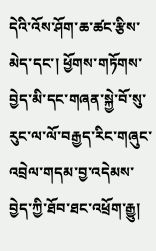དེའི་འོས་ཤོག་ཆ་ཚང་རྩིས་མེད་དང་། ཕྱོགས་གཏོགས་བྱེད་མི་དང་གཞན་སྐྱེ་བོ་སུ་རུང་ལ་ལོ་བརྒྱད་རིང་གཞུང་འབྲེལ་གདམ་བྱ་འདེམས་བྱེད་ཀྱི་ཐོབ་ཐང་འཕྲོག་རྒྱུ།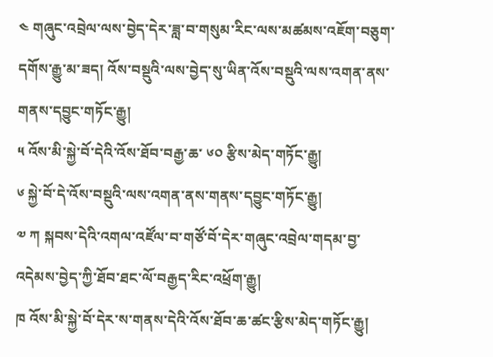༤ གཞུང་འབྲེལ་ལས་བྱེད་དེར་ཟླ་བ་གསུམ་རིང་ལས་མཚམས་འཇོག་བཅུག་དགོས་རྒྱུ་མ་ཟད། འོས་བསྡུའི་ལས་བྱེད་སུ་ཡིན་འོས་བསྡུའི་ལས་འགན་ནས་གནས་དབྱུང་གཏོང་རྒྱུ།
༥ འོས་མི་སྐྱེ་བོ་དེའི་འོས་ཐོབ་བརྒྱ་ཆ་ ༦༠ རྩིས་མེད་གཏོང་རྒྱུ།
༦ སྐྱེ་བོ་དེ་འོས་བསྡུའི་ལས་འགན་ནས་གནས་དབྱུང་གཏོང་རྒྱུ།
༧ ཀ སྐབས་དེའི་འགལ་འཛོལ་བ་གཙོ་བོ་དེར་གཞུང་འབྲེལ་གདམ་བྱ་འདེམས་བྱེད་ཀྱི་ཐོབ་ཐང་ལོ་བརྒྱད་རིང་འཕྲོག་རྒྱུ།
ཁ འོས་མི་སྐྱེ་བོ་དེར་ས་གནས་དེའི་འོས་ཐོབ་ཆ་ཚང་རྩིས་མེད་གཏོང་རྒྱུ།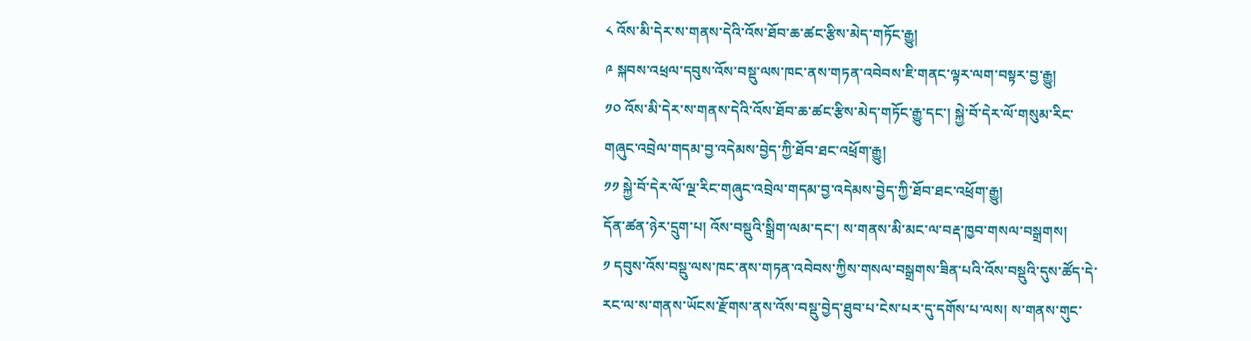༨ འོས་མི་དེར་ས་གནས་དེའི་འོས་ཐོབ་ཆ་ཚང་རྩིས་མེད་གཏོང་རྒྱུ།
༩ སྐབས་འཕྲལ་དབུས་འོས་བསྡུ་ལས་ཁང་ནས་གཏན་འབེབས་ཇི་གནང་ལྟར་ལག་བསྟར་བྱ་རྒྱུ།
༡༠ འོས་མི་དེར་ས་གནས་དེའི་འོས་ཐོབ་ཆ་ཚང་རྩིས་མེད་གཏོང་རྒྱུ་དང་། སྐྱེ་བོ་དེར་ལོ་གསུམ་རིང་གཞུང་འབྲེལ་གདམ་བྱ་འདེམས་བྱེད་ཀྱི་ཐོབ་ཐང་འཕྲོག་རྒྱུ།
༡༡ སྐྱེ་བོ་དེར་ལོ་ལྔ་རིང་གཞུང་འབྲེལ་གདམ་བྱ་འདེམས་བྱེད་ཀྱི་ཐོབ་ཐང་འཕྲོག་རྒྱུ།
དོན་ཚན་ཉེར་དྲུག་པ། འོས་བསྡུའི་སྒྲིག་ལམ་དང་། ས་གནས་མི་མང་ལ་བརྡ་ཁྱབ་གསལ་བསྒྲགས།
༡ དབུས་འོས་བསྡུ་ལས་ཁང་ནས་གཏན་འབེབས་ཀྱིས་གསལ་བསྒྲགས་ཟིན་པའི་འོས་བསྡུའི་དུས་ཚོད་དེ་རང་ལ་ས་གནས་ཡོངས་རྫོགས་ནས་འོས་བསྡུ་བྱེད་ཐུབ་པ་ངེས་པར་དུ་དགོས་པ་ལས། ས་གནས་གུང་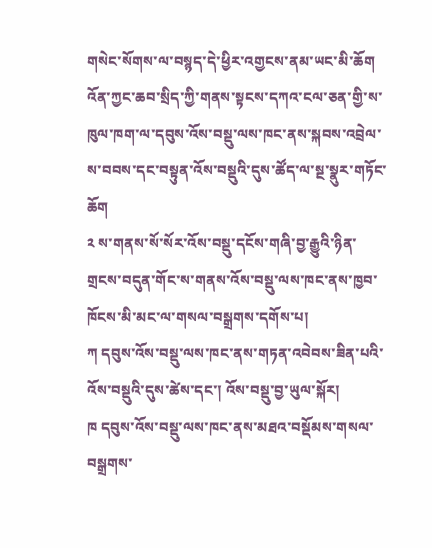གསེང་སོགས་ལ་བསྙད་དེ་ཕྱིར་འགྱངས་ནམ་ཡང་མི་ཆོག འོན་ཀྱང་ཆབ་སྲིད་ཀྱི་གནས་སྟངས་དཀའ་ངལ་ཅན་གྱི་ས་ཁུལ་ཁག་ལ་དབུས་འོས་བསྡུ་ལས་ཁང་ནས་སྐབས་འབྲེལ་ས་བབས་དང་བསྟུན་འོས་བསྡུའི་དུས་ཚོད་ལ་སྔ་སྣུར་གཏོང་ཆོག
༢ ས་གནས་སོ་སོར་འོས་བསྡུ་དངོས་གཞི་བྱ་རྒྱུའི་ཉིན་གྲངས་བདུན་གོང་ས་གནས་འོས་བསྡུ་ལས་ཁང་ནས་ཁྱབ་ཁོངས་མི་མང་ལ་གསལ་བསྒྲགས་དགོས་པ།
ཀ དབུས་འོས་བསྡུ་ལས་ཁང་ནས་གཏན་འབེབས་ཟིན་པའི་འོས་བསྡུའི་དུས་ཚེས་དང་། འོས་བསྡུ་བྱ་ཡུལ་སྐོར།
ཁ དབུས་འོས་བསྡུ་ལས་ཁང་ནས་མཐའ་བསྡོམས་གསལ་བསྒྲགས་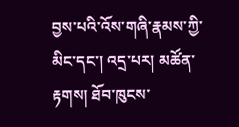བྱས་པའི་འོས་གཞི་རྣམས་ཀྱི་མིང་དང་། འདྲ་པར། མཚོན་རྟགས། ཐོབ་ཁུངས་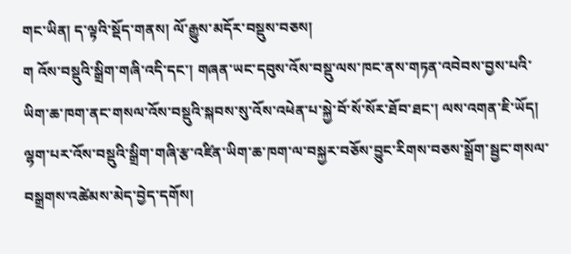གང་ཡིན། ད་ལྟའི་སྡོད་གནས། ལོ་རྒྱུས་མདོར་བསྡུས་བཅས།
ག འོས་བསྡུའི་སྒྲིག་གཞི་འདི་དང་། གཞན་ཡང་དབུས་འོས་བསྡུ་ལས་ཁང་ནས་གཏན་འབེབས་བྱས་པའི་ཡིག་ཆ་ཁག་ནང་གསལ་འོས་བསྡུའི་སྐབས་སུ་འོས་འཕེན་པ་སྐྱེ་བོ་སོ་སོར་ཐོབ་ཐང་། ལས་འགན་ཇི་ཡོད། ལྷག་པར་འོས་བསྡུའི་སྒྲིག་གཞི་རྩ་འཛིན་ཡིག་ཆ་ཁག་ལ་བསྐྱར་བཅོས་བྱུང་རིགས་བཅས་སྒྲོག་སྦྱང་གསལ་བསྒྲགས་འཚེམས་མེད་བྱེད་དགོས།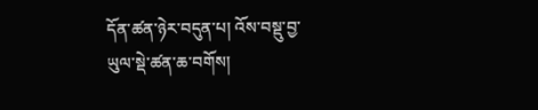དོན་ཚན་ཉེར་བདུན་པ། འོས་བསྡུ་བྱ་ཡུལ་སྡེ་ཚན་ཆ་བགོས།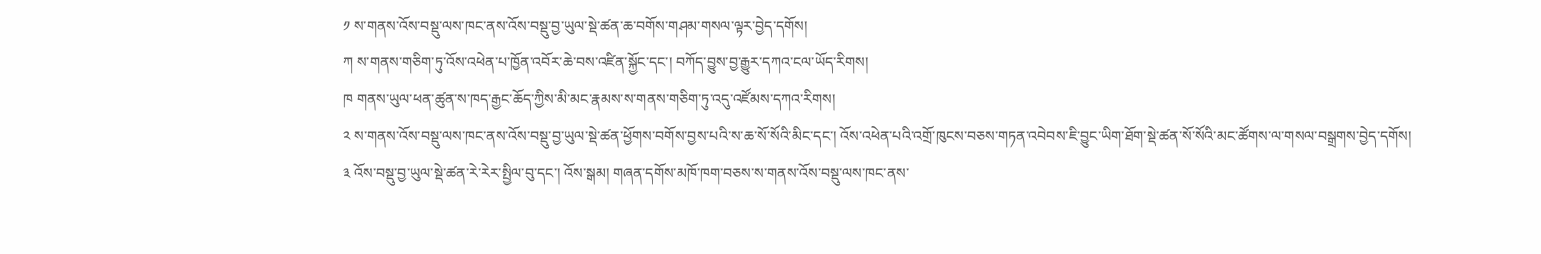༡ ས་གནས་འོས་བསྡུ་ལས་ཁང་ནས་འོས་བསྡུ་བྱ་ཡུལ་སྡེ་ཚན་ཆ་བགོས་གཤམ་གསལ་ལྟར་བྱེད་དགོས།
ཀ ས་གནས་གཅིག་ཏུ་འོས་འཕེན་པ་ཁྱོན་འབོར་ཆེ་བས་འཛིན་སྐྱོང་དང་། བཀོད་བྱུས་བྱ་རྒྱུར་དཀའ་ངལ་ཡོད་རིགས།
ཁ གནས་ཡུལ་ཕན་ཚུན་ས་ཁད་རྒྱང་ཆོད་ཀྱིས་མི་མང་རྣམས་ས་གནས་གཅིག་ཏུ་འདུ་འཛོམས་དཀའ་རིགས།
༢ ས་གནས་འོས་བསྡུ་ལས་ཁང་ནས་འོས་བསྡུ་བྱ་ཡུལ་སྡེ་ཚན་ཕྱོགས་བགོས་བྱས་པའི་ས་ཆ་སོ་སོའི་མིང་དང་། འོས་འཕེན་པའི་འགྲོ་ཁུངས་བཅས་གཏན་འབེབས་ཇི་བྱུང་ཡིག་ཐོག་སྡེ་ཚན་སོ་སོའི་མང་ཚོགས་ལ་གསལ་བསྒྲགས་བྱེད་དགོས།
༣ འོས་བསྡུ་བྱ་ཡུལ་སྡེ་ཚན་རེ་རེར་སྤྱིལ་བུ་དང་། འོས་སྒམ། གཞན་དགོས་མཁོ་ཁག་བཅས་ས་གནས་འོས་བསྡུ་ལས་ཁང་ནས་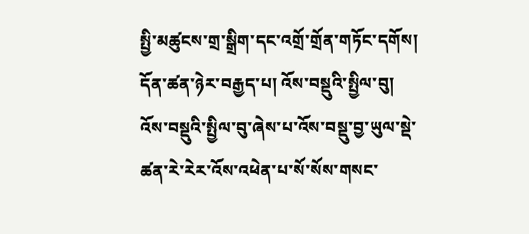སྤྱི་མཚུངས་གྲ་སྒྲིག་དང་འགྲོ་གྲོན་གཏོང་དགོས།
དོན་ཚན་ཉེར་བརྒྱད་པ། འོས་བསྡུའི་སྤྱིལ་བུ།
འོས་བསྡུའི་སྤྱིལ་བུ་ཞེས་པ་འོས་བསྡུ་བྱ་ཡུལ་སྡེ་ཚན་རེ་རེར་འོས་འཕེན་པ་སོ་སོས་གསང་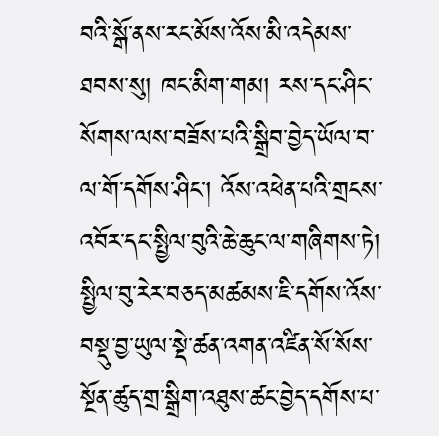བའི་སྒོ་ནས་རང་མོས་འོས་མི་འདེམས་ཐབས་སུ། ཁང་མིག་གམ། རས་དང་ཤིང་སོགས་ལས་བཟོས་པའི་སྒྲིབ་བྱེད་ཡོལ་བ་ལ་གོ་དགོས་ཤིང་། འོས་འཕེན་པའི་གྲངས་འབོར་དང་སྤྱིལ་བུའི་ཆེ་ཆུང་ལ་གཞིགས་ཏེ། སྤྱིལ་བུ་རེར་བཅད་མཚམས་ཇི་དགོས་འོས་བསྡུ་བྱ་ཡུལ་སྡེ་ཚན་འགན་འཛིན་སོ་སོས་སྔོན་ཚུད་གྲ་སྒྲིག་འཐུས་ཚང་བྱེད་དགོས་པ་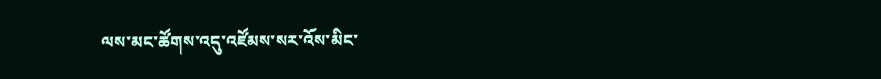ལས་མང་ཚོགས་འདུ་འཛོམས་སར་འོས་མིང་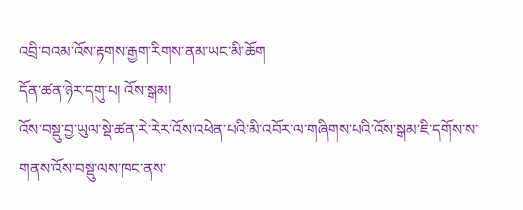འབྲི་བའམ་འོས་རྟགས་རྒྱག་རིགས་ནམ་ཡང་མི་ཆོག
དོན་ཚན་ཉེར་དགུ་པ། འོས་སྒམ།
འོས་བསྡུ་བྱ་ཡུལ་སྡེ་ཚན་རེ་རེར་འོས་འཕེན་པའི་མི་འབོར་ལ་གཞིགས་པའི་འོས་སྒམ་ཇི་དགོས་ས་གནས་འོས་བསྡུ་ལས་ཁང་ནས་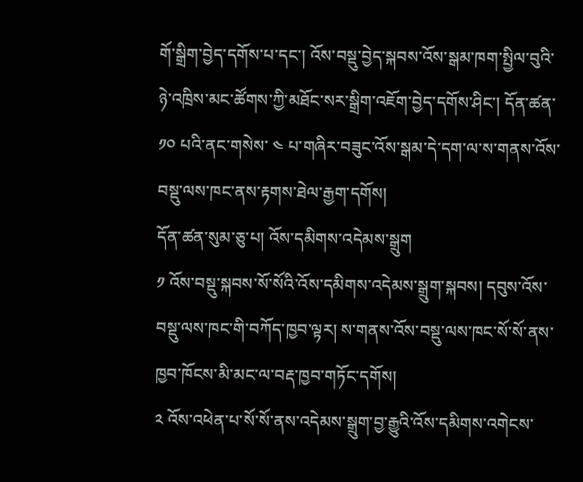གོ་སྒྲིག་བྱེད་དགོས་པ་དང་། འོས་བསྡུ་བྱེད་སྐབས་འོས་སྒམ་ཁག་སྤྱིལ་བུའི་ཉེ་འཁྲིས་མང་ཚོགས་ཀྱི་མཐོང་སར་སྒྲིག་འཇོག་བྱེད་དགོས་ཤིང་། དོན་ཚན་ ༡༠ པའི་ནང་གསེས་ ༤ པ་གཞིར་བཟུང་འོས་སྒམ་དེ་དག་ལ་ས་གནས་འོས་བསྡུ་ལས་ཁང་ནས་རྟགས་ཐེལ་རྒྱག་དགོས།
དོན་ཚན་སུམ་ཅུ་པ། འོས་དམིགས་འདེམས་སྒྲུག
༡ འོས་བསྡུ་སྐབས་སོ་སོའི་འོས་དམིགས་འདེམས་སྒྲུག་སྐབས། དབུས་འོས་བསྡུ་ལས་ཁང་གི་བཀོད་ཁྱབ་ལྟར། ས་གནས་འོས་བསྡུ་ལས་ཁང་སོ་སོ་ནས་ཁྱབ་ཁོངས་མི་མང་ལ་བརྡ་ཁྱབ་གཏོང་དགོས།
༢ འོས་འཕེན་པ་སོ་སོ་ནས་འདེམས་སྒྲུག་བྱ་རྒྱུའི་འོས་དམིགས་འགེངས་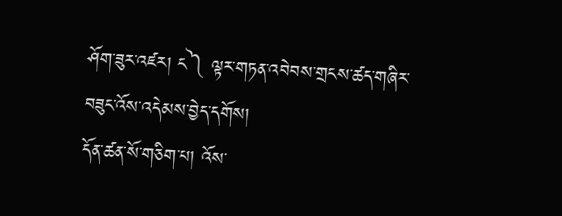ཤོག་ཟུར་འཛར། ང༽ ལྟར་གཏན་འབེབས་གྲངས་ཚད་གཞིར་བཟུང་འོས་འདེམས་བྱེད་དགོས།
དོན་ཚན་སོ་གཅིག་པ། འོས་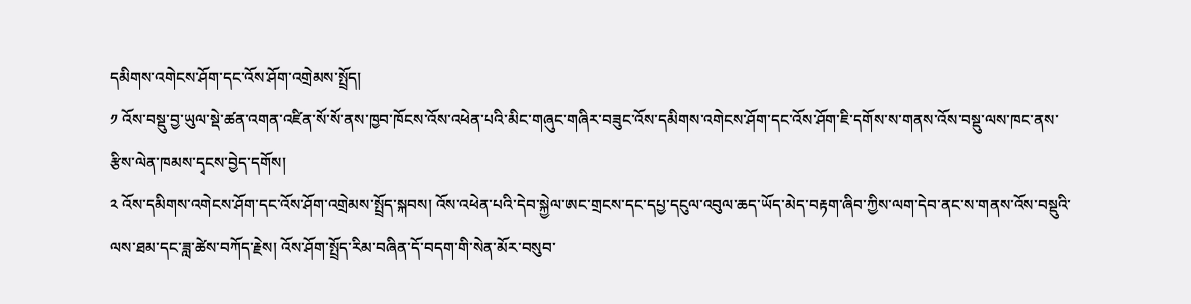དམིགས་འགེངས་ཤོག་དང་འོས་ཤོག་འགྲེམས་སྤྲོད།
༡ འོས་བསྡུ་བྱ་ཡུལ་སྡེ་ཚན་འགན་འཛིན་སོ་སོ་ནས་ཁྱབ་ཁོངས་འོས་འཕེན་པའི་མིང་གཞུང་གཞིར་བཟུང་འོས་དམིགས་འགེངས་ཤོག་དང་འོས་ཤོག་ཇི་དགོས་ས་གནས་འོས་བསྡུ་ལས་ཁང་ནས་རྩིས་ལེན་ཁམས་དྭངས་བྱེད་དགོས།
༢ འོས་དམིགས་འགེངས་ཤོག་དང་འོས་ཤོག་འགྲེམས་སྤྲོད་སྐབས། འོས་འཕེན་པའི་དེབ་སྐྱེལ་ཨང་གྲངས་དང་དཔྱ་དངུལ་འབུལ་ཆད་ཡོད་མེད་བརྟག་ཞིབ་ཀྱིས་ལག་དེབ་ནང་ས་གནས་འོས་བསྡུའི་ལས་ཐམ་དང་ཟླ་ཚེས་བཀོད་རྗེས། འོས་ཤོག་སྤྲོད་རིམ་བཞིན་དོ་བདག་གི་སེན་མོར་བསུབ་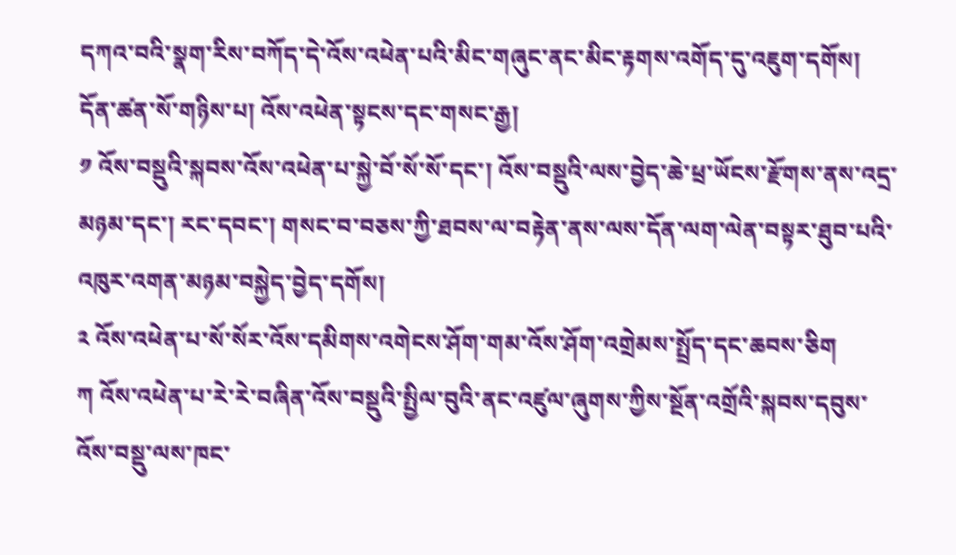དཀའ་བའི་སྣག་རིས་བཀོད་དེ་འོས་འཕེན་པའི་མིང་གཞུང་ནང་མིང་རྟགས་འགོད་དུ་འཇུག་དགོས།
དོན་ཚན་སོ་གཉིས་པ། འོས་འཕེན་སྟངས་དང་གསང་རྒྱ།
༡ འོས་བསྡུའི་སྐབས་འོས་འཕེན་པ་སྐྱེ་བོ་སོ་སོ་དང་། འོས་བསྡུའི་ལས་བྱེད་ཆེ་ཕྲ་ཡོངས་རྫོགས་ནས་འདྲ་མཉམ་དང་། རང་དབང་། གསང་བ་བཅས་ཀྱི་ཐབས་ལ་བརྟེན་ནས་ལས་དོན་ལག་ལེན་བསྟར་ཐུབ་པའི་འཁུར་འགན་མཉམ་བསྐྱེད་བྱེད་དགོས།
༢ འོས་འཕེན་པ་སོ་སོར་འོས་དམིགས་འགེངས་ཤོག་གམ་འོས་ཤོག་འགྲེམས་སྤྲོད་དང་ཆབས་ཅིག
ཀ འོས་འཕེན་པ་རེ་རེ་བཞིན་འོས་བསྡུའི་སྤྱིལ་བུའི་ནང་འཛུལ་ཞུགས་ཀྱིས་སྔོན་འགྲོའི་སྐབས་དབུས་འོས་བསྡུ་ལས་ཁང་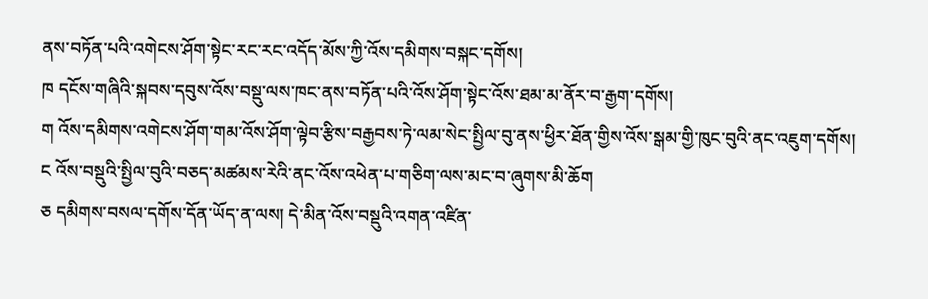ནས་བཏོན་པའི་འགེངས་ཤོག་སྟེང་རང་རང་འདོད་མོས་ཀྱི་འོས་དམིགས་བསྐང་དགོས།
ཁ དངོས་གཞིའི་སྐབས་དབུས་འོས་བསྡུ་ལས་ཁང་ནས་བཏོན་པའི་འོས་ཤོག་སྟེང་འོས་ཐམ་མ་ནོར་བ་རྒྱག་དགོས།
ག འོས་དམིགས་འགེངས་ཤོག་གམ་འོས་ཤོག་ལྟེབ་རྩིས་བརྒྱབས་ཏེ་ལམ་སེང་སྤྱིལ་བུ་ནས་ཕྱིར་ཐོན་གྱིས་འོས་སྒམ་གྱི་ཁུང་བུའི་ནང་འཇུག་དགོས།
ང འོས་བསྡུའི་སྤྱིལ་བུའི་བཅད་མཚམས་རེའི་ནང་འོས་འཕེན་པ་གཅིག་ལས་མང་བ་ཞུགས་མི་ཆོག
ཅ དམིགས་བསལ་དགོས་དོན་ཡོད་ན་ལས། དེ་མིན་འོས་བསྡུའི་འགན་འཛིན་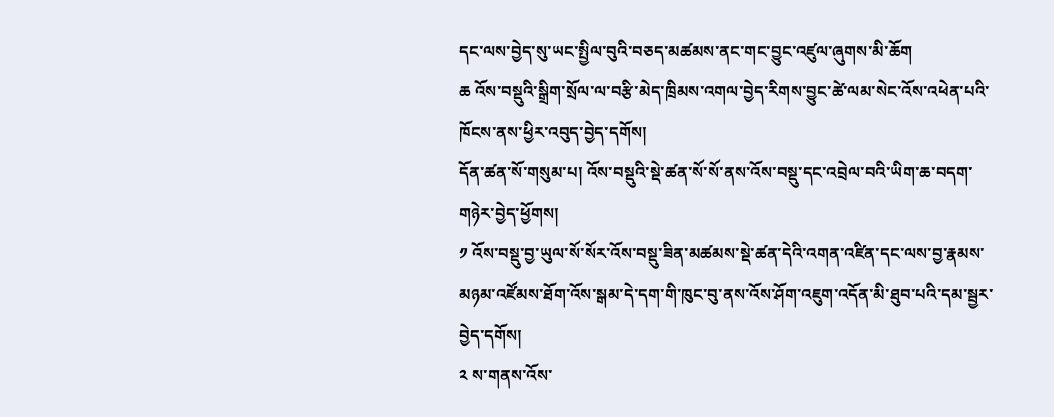དང་ལས་བྱེད་སུ་ཡང་སྤྱིལ་བུའི་བཅད་མཚམས་ནང་གང་བྱུང་འཛུལ་ཞུགས་མི་ཆོག
ཆ འོས་བསྡུའི་སྒྲིག་སྲོལ་ལ་བརྩི་མེད་ཁྲིམས་འགལ་བྱེད་རིགས་བྱུང་ཚེ་ལམ་སེང་འོས་འཕེན་པའི་ཁོངས་ནས་ཕྱིར་འབུད་བྱེད་དགོས།
དོན་ཚན་སོ་གསུམ་པ། འོས་བསྡུའི་སྡེ་ཚན་སོ་སོ་ནས་འོས་བསྡུ་དང་འབྲེལ་བའི་ཡིག་ཆ་བདག་གཉེར་བྱེད་ཕྱོགས།
༡ འོས་བསྡུ་བྱ་ཡུལ་སོ་སོར་འོས་བསྡུ་ཟིན་མཚམས་སྡེ་ཚན་དེའི་འགན་འཛིན་དང་ལས་བྱ་རྣམས་མཉམ་འཛོམས་ཐོག་འོས་སྒམ་དེ་དག་གི་ཁུང་བུ་ནས་འོས་ཤོག་འཇུག་འདོན་མི་ཐུབ་པའི་དམ་སྦྱར་བྱེད་དགོས།
༢ ས་གནས་འོས་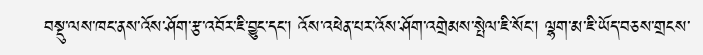བསྡུ་ལས་ཁང་ནས་འོས་ཤོག་རྩ་འབོར་ཇི་བྱུང་དང་། འོས་འཕེན་པར་འོས་ཤོག་འགྲེམས་སྤེལ་ཇི་སོང་། ལྷག་མ་ཇི་ཡོད་བཅས་གྲངས་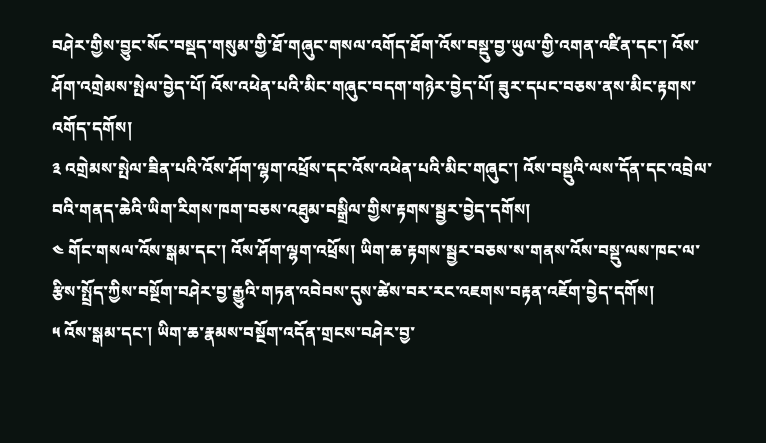བཤེར་གྱིས་བྱུང་སོང་བསྡད་གསུམ་གྱི་ཐོ་གཞུང་གསལ་འགོད་ཐོག་འོས་བསྡུ་བྱ་ཡུལ་གྱི་འགན་འཛིན་དང་། འོས་ཤོག་འགྲེམས་སྤེལ་བྱེད་པོ། འོས་འཕེན་པའི་མིང་གཞུང་བདག་གཉེར་བྱེད་པོ། ཟུར་དཔང་བཅས་ནས་མིང་རྟགས་འགོད་དགོས།
༣ འགྲེམས་སྤེལ་ཟིན་པའི་འོས་ཤོག་ལྷག་འཕྲོས་དང་འོས་འཕེན་པའི་མིང་གཞུང་། འོས་བསྡུའི་ལས་དོན་དང་འབྲེལ་བའི་གནད་ཆེའི་ཡིག་རིགས་ཁག་བཅས་འཐུམ་བསྒྲིལ་གྱིས་རྟགས་སྦྱར་བྱེད་དགོས།
༤ གོང་གསལ་འོས་སྒམ་དང་། འོས་ཤོག་ལྷག་འཕྲོས། ཡིག་ཆ་རྟགས་སྦྱར་བཅས་ས་གནས་འོས་བསྡུ་ལས་ཁང་ལ་རྩིས་སྤྲོད་ཀྱིས་བསྔོག་བཤེར་བྱ་རྒྱུའི་གཏན་འབེབས་དུས་ཚེས་བར་རང་འཇགས་བརྟན་འཇོག་བྱེད་དགོས།
༥ འོས་སྒམ་དང་། ཡིག་ཆ་རྣམས་བསྔོག་འདོན་གྲངས་བཤེར་བྱ་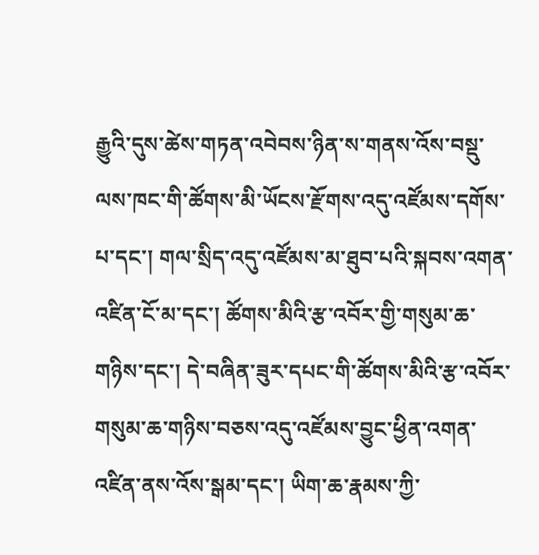རྒྱུའི་དུས་ཚེས་གཏན་འབེབས་ཉིན་ས་གནས་འོས་བསྡུ་ལས་ཁང་གི་ཚོགས་མི་ཡོངས་རྫོགས་འདུ་འཛོམས་དགོས་པ་དང་། གལ་སྲིད་འདུ་འཛོམས་མ་ཐུབ་པའི་སྐབས་འགན་འཛིན་ངོ་མ་དང་། ཚོགས་མིའི་རྩ་འབོར་གྱི་གསུམ་ཆ་གཉིས་དང་། དེ་བཞིན་ཟུར་དཔང་གི་ཚོགས་མིའི་རྩ་འབོར་གསུམ་ཆ་གཉིས་བཅས་འདུ་འཛོམས་བྱུང་ཕྱིན་འགན་འཛིན་ནས་འོས་སྒམ་དང་། ཡིག་ཆ་རྣམས་ཀྱི་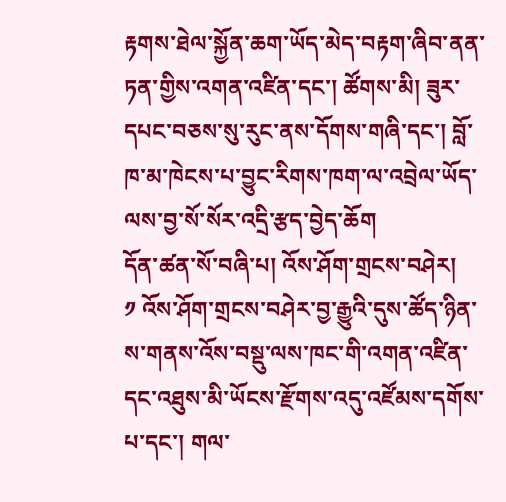རྟགས་ཐེལ་སྐྱོན་ཆག་ཡོད་མེད་བརྟག་ཞིབ་ནན་ཏན་གྱིས་འགན་འཛིན་དང་། ཚོགས་མི། ཟུར་དཔང་བཅས་སུ་རུང་ནས་དོགས་གཞི་དང་། བློ་ཁ་མ་ཁེངས་པ་བྱུང་རིགས་ཁག་ལ་འབྲེལ་ཡོད་ལས་བྱ་སོ་སོར་འདྲི་རྩད་བྱེད་ཆོག
དོན་ཚན་སོ་བཞི་པ། འོས་ཤོག་གྲངས་བཤེར།
༡ འོས་ཤོག་གྲངས་བཤེར་བྱ་རྒྱུའི་དུས་ཚོད་ཉིན་ས་གནས་འོས་བསྡུ་ལས་ཁང་གི་འགན་འཛིན་དང་འཐུས་མི་ཡོངས་རྫོགས་འདུ་འཛོམས་དགོས་པ་དང་། གལ་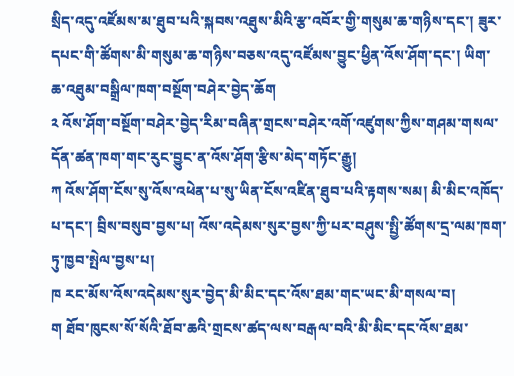སྲིད་འདུ་འཛོམས་མ་ཐུབ་པའི་སྐབས་འཐུས་མིའི་རྩ་འབོར་གྱི་གསུམ་ཆ་གཉིས་དང་། ཟུར་དཔང་གི་ཚོགས་མི་གསུམ་ཆ་གཉིས་བཅས་འདུ་འཛོམས་བྱུང་ཕྱིན་འོས་ཤོག་དང་། ཡིག་ཆ་འཐུམ་བསྒྲིལ་ཁག་བསྔོག་བཤེར་བྱེད་ཆོག
༢ འོས་ཤོག་བསྔོག་བཤེར་བྱེད་རིམ་བཞིན་གྲངས་བཤེར་འགོ་འཛུགས་ཀྱིས་གཤམ་གསལ་དོན་ཚན་ཁག་གང་རུང་བྱུང་ན་འོས་ཤོག་རྩིས་མེད་གཏོང་རྒྱུ།
ཀ འོས་ཤོག་ངོས་སུ་འོས་འཕེན་པ་སུ་ཡིན་ངོས་འཛིན་ཐུབ་པའི་རྟགས་སམ། མི་མིང་འཁོད་པ་དང་། བྲིས་བསུབ་བྱས་པ། འོས་འདེམས་སུར་བྱས་ཀྱི་པར་བཤུས་སྤྱི་ཚོགས་དྲ་ལམ་ཁག་ཏུ་ཁྱབ་སྤེལ་བྱས་པ།
ཁ རང་མོས་འོས་འདེམས་སུར་བྱེད་མི་མིང་དང་འོས་ཐམ་གང་ཡང་མི་གསལ་བ།
ག ཐོབ་ཁུངས་སོ་སོའི་ཐོབ་ཆའི་གྲངས་ཚད་ལས་བརྒལ་བའི་མི་མིང་དང་འོས་ཐམ་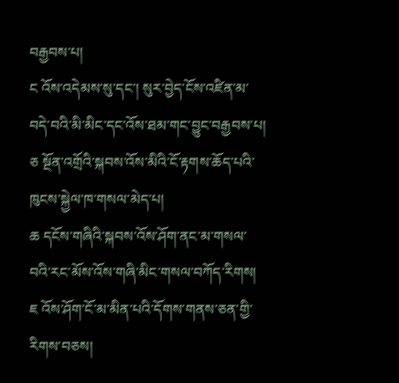བརྒྱབས་པ།
ང འོས་འདེམས་སུ་དང་། སུར་བྱེད་ངོས་འཛིན་མ་བདེ་བའི་མི་མིང་དང་འོས་ཐམ་གང་བྱུང་བརྒྱབས་པ།
ཅ སྔོན་འགྲོའི་སྐབས་འོས་མིའི་ངོ་རྟགས་ཆོད་པའི་ཁུངས་སྐྱེལ་ཁ་གསལ་མེད་པ།
ཆ དངོས་གཞིའི་སྐབས་འོས་ཤོག་ནང་མ་གསལ་བའི་རང་མོས་འོས་གཞི་མིང་གསལ་བཀོད་རིགས།
ཇ འོས་ཤོག་ངོ་མ་མིན་པའི་དོགས་གནས་ཅན་གྱི་རིགས་བཅས།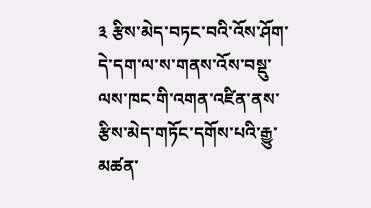༣ རྩིས་མེད་བཏང་བའི་འོས་ཤོག་དེ་དག་ལ་ས་གནས་འོས་བསྡུ་ལས་ཁང་གི་འགན་འཛིན་ནས་རྩིས་མེད་གཏོང་དགོས་པའི་རྒྱུ་མཚན་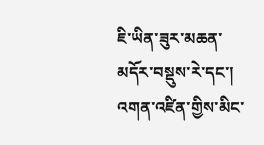ཇི་ཡིན་ཟུར་མཆན་མདོར་བསྡུས་རེ་དང་། འགན་འཛིན་གྱིས་མིང་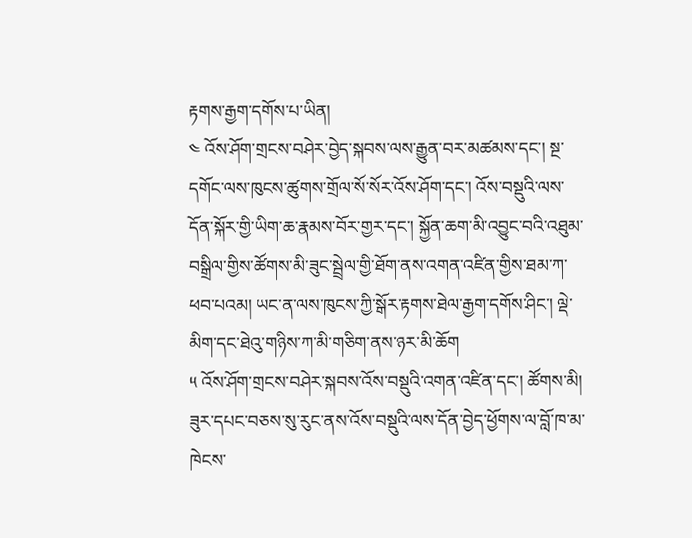རྟགས་རྒྱག་དགོས་པ་ཡིན།
༤ འོས་ཤོག་གྲངས་བཤེར་བྱེད་སྐབས་ལས་རྒྱུན་བར་མཚམས་དང་། སྔ་དགོང་ལས་ཁུངས་ཚུགས་གྲོལ་སོ་སོར་འོས་ཤོག་དང་། འོས་བསྡུའི་ལས་དོན་སྐོར་གྱི་ཡིག་ཆ་རྣམས་བོར་གྱར་དང་། སྐྱོན་ཆག་མི་འབྱུང་བའི་འཐུམ་བསྒྲིལ་གྱིས་ཚོགས་མི་ཟུང་སྦྲེལ་གྱི་ཐོག་ནས་འགན་འཛིན་གྱིས་ཐམ་ཀ་ཕབ་པའམ། ཡང་ན་ལས་ཁུངས་ཀྱི་སྒོར་རྟགས་ཐེལ་རྒྱག་དགོས་ཤིང་། ལྡེ་མིག་དང་ཐེའུ་གཉིས་ཀ་མི་གཅིག་ནས་ཉར་མི་ཆོག
༥ འོས་ཤོག་གྲངས་བཤེར་སྐབས་འོས་བསྡུའི་འགན་འཛིན་དང་། ཚོགས་མི། ཟུར་དཔང་བཅས་སུ་རུང་ནས་འོས་བསྡུའི་ལས་དོན་བྱེད་ཕྱོགས་ལ་བློ་ཁ་མ་ཁེངས་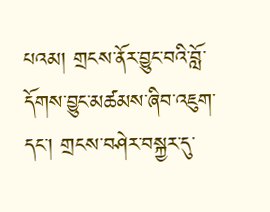པའམ། གྲངས་ནོར་བྱུང་བའི་བློ་དོགས་བྱུང་མཚམས་ཞིབ་འཇུག་དང་། གྲངས་བཤེར་བསྐྱར་དུ་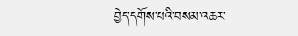བྱེད་དགོས་པའི་བསམ་འཆར་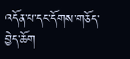འདོན་པ་དང་དོགས་གཅོད་བྱེད་ཆོག